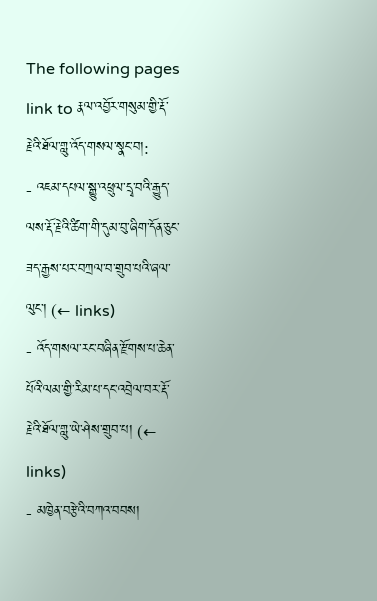The following pages link to རྣལ་འབྱོར་གསུམ་གྱི་རྡོ་རྗེའི་ཐོལ་གླུ་འོད་གསལ་སྣང་བ།:
- འཇམ་དཔལ་སྒྱུ་འཕྲུལ་དྲྭ་བའི་རྒྱུད་ལས་རྡོ་རྗེའི་ཚིག་གི་དུམ་བུ་ཞིག་དོན་ཅུང་ཟད་རྒྱས་པར་བཀྲལ་བ་གྲུབ་པའི་ཞལ་ལུང་། (← links)
- འོད་གསལ་རང་བཞིན་རྫོགས་པ་ཆེན་པོའི་ལམ་གྱི་རིམ་པ་དང་འབྲེལ་བར་རྡོ་རྗེའི་ཐོལ་གླུ་ཡེ་ཤེས་གྲུབ་པ། (← links)
- མཁྱེན་བརྩེའི་བཀའ་བབས།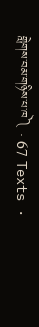གླེགས་བམ་གཉིས་པ་ཁ༽ · 67 Texts ·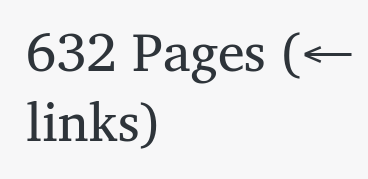632 Pages (← links)